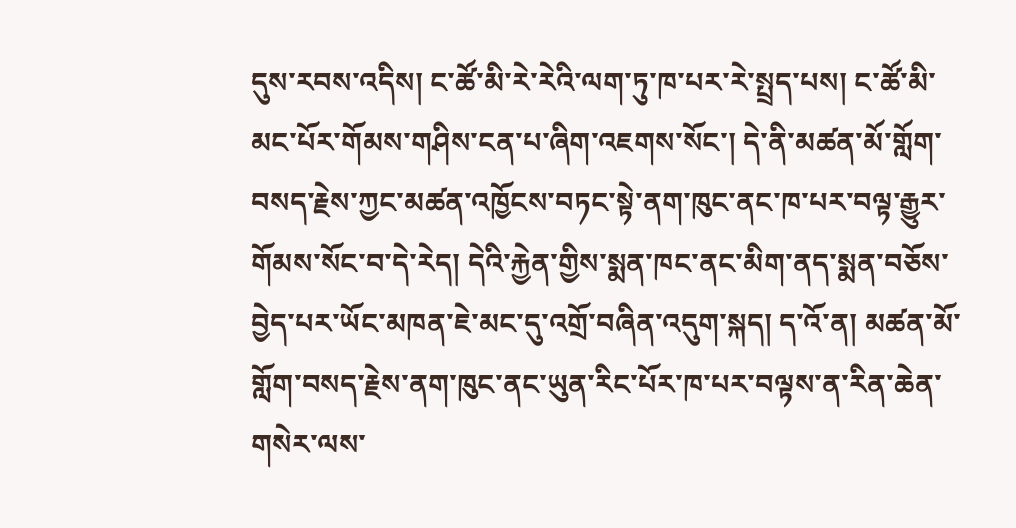དུས་རབས་འདིས། ང་ཚོ་མི་རེ་རེའི་ལག་ཏུ་ཁ་པར་རེ་སྤྲད་པས། ང་ཚོ་མི་མང་པོར་གོམས་གཤིས་ངན་པ་ཞིག་འཇགས་སོང་། དེ་ནི་མཚན་མོ་གློག་བསད་རྗེས་ཀྱང་མཚན་འཁྱོངས་བཏང་སྟེ་ནག་ཁུང་ནང་ཁ་པར་བལྟ་རྒྱུར་གོམས་སོང་བ་དེ་རེད། དེའི་རྐྱེན་གྱིས་སྨན་ཁང་ནང་མིག་ནད་སྨན་བཅོས་བྱེད་པར་ཡོང་མཁན་ཇེ་མང་དུ་འགྲོ་བཞིན་འདུག་སྐད། ད་འོ་ན། མཚན་མོ་གློག་བསད་རྗེས་ནག་ཁུང་ནང་ཡུན་རིང་པོར་ཁ་པར་བལྟས་ན་རིན་ཆེན་གསེར་ལས་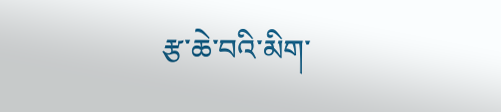རྩ་ཆེ་བའི་མིག་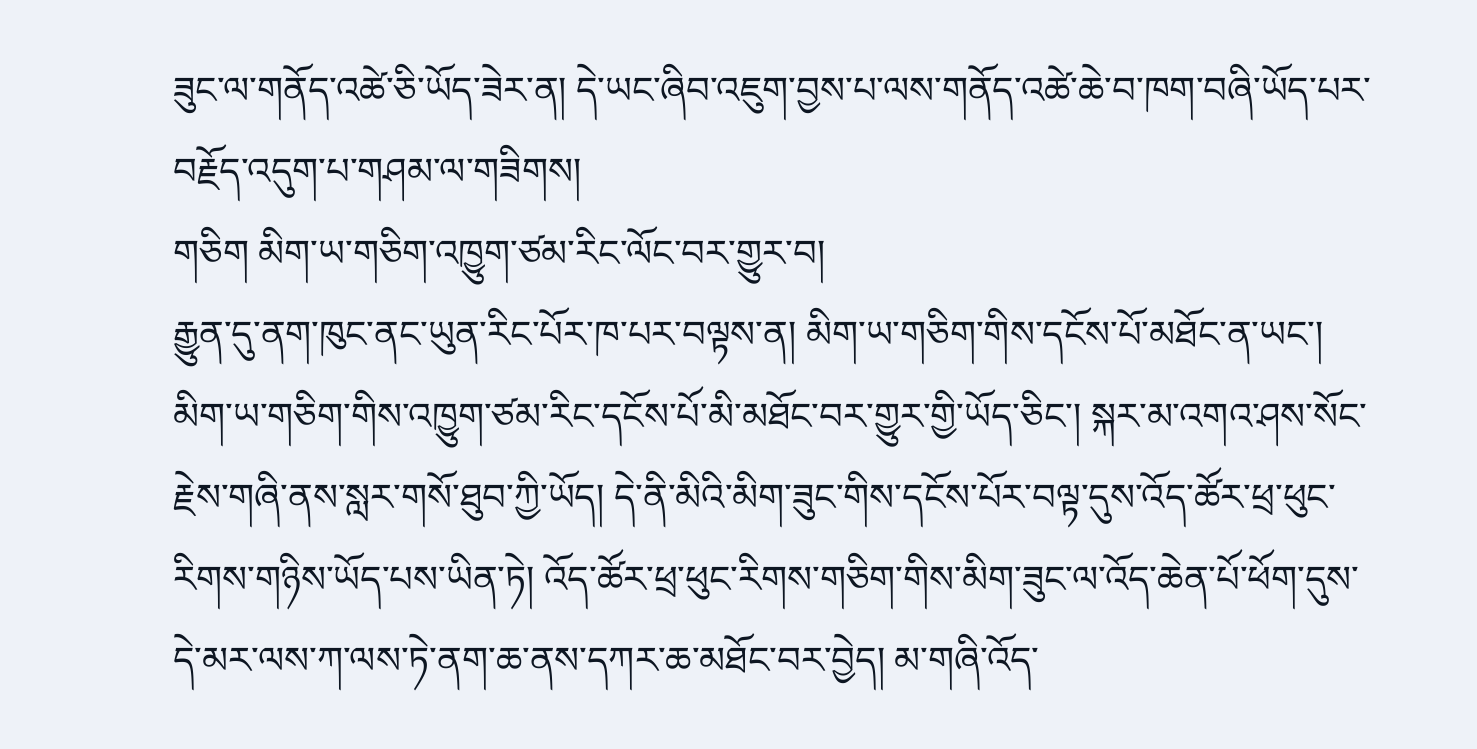ཟུང་ལ་གནོད་འཚེ་ཅི་ཡོད་ཟེར་ན། དེ་ཡང་ཞིབ་འཇུག་བྱས་པ་ལས་གནོད་འཚེ་ཆེ་བ་ཁག་བཞི་ཡོད་པར་བརྗོད་འདུག་པ་གཤམ་ལ་གཟིགས།
གཅིག མིག་ཡ་གཅིག་འཁྱུག་ཙམ་རིང་ལོང་བར་གྱུར་བ།
རྒྱུན་དུ་ནག་ཁུང་ནང་ཡུན་རིང་པོར་ཁ་པར་བལྟས་ན། མིག་ཡ་གཅིག་གིས་དངོས་པོ་མཐོང་ན་ཡང་། མིག་ཡ་གཅིག་གིས་འཁྱུག་ཙམ་རིང་དངོས་པོ་མི་མཐོང་བར་གྱུར་གྱི་ཡོད་ཅིང་། སྐར་མ་འགའ་ཤས་སོང་རྗེས་གཞི་ནས་སླར་གསོ་ཐུབ་ཀྱི་ཡོད། དེ་ནི་མིའི་མིག་ཟུང་གིས་དངོས་པོར་བལྟ་དུས་འོད་ཚོར་ཕྲ་ཕུང་རིགས་གཉིས་ཡོད་པས་ཡིན་ཏེ། འོད་ཚོར་ཕྲ་ཕུང་རིགས་གཅིག་གིས་མིག་ཟུང་ལ་འོད་ཆེན་པོ་ཕོག་དུས་དེ་མར་ལས་ཀ་ལས་ཏེ་ནག་ཆ་ནས་དཀར་ཆ་མཐོང་བར་བྱེད། མ་གཞི་འོད་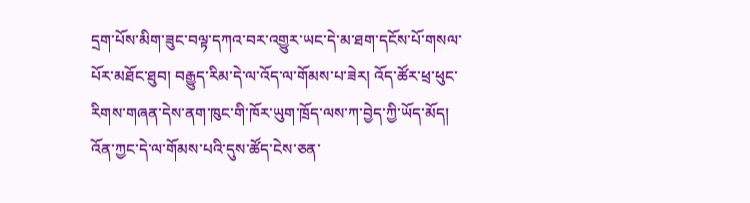དྲག་པོས་མིག་ཟུང་བལྟ་དཀའ་བར་འགྱུར་ཡང་དེ་མ་ཐག་དངོས་པོ་གསལ་པོར་མཐོང་ཐུབ། བརྒྱུད་རིམ་དེ་ལ་འོད་ལ་གོམས་པ་ཟེར། འོད་ཚོར་ཕྲ་ཕུང་རིགས་གཞན་དེས་ནག་ཁུང་གི་ཁོར་ཡུག་ཁྲོད་ལས་ཀ་བྱེད་ཀྱི་ཡོད་མོད། འོན་ཀྱང་དེ་ལ་གོམས་པའི་དུས་ཚོད་ངེས་ཅན་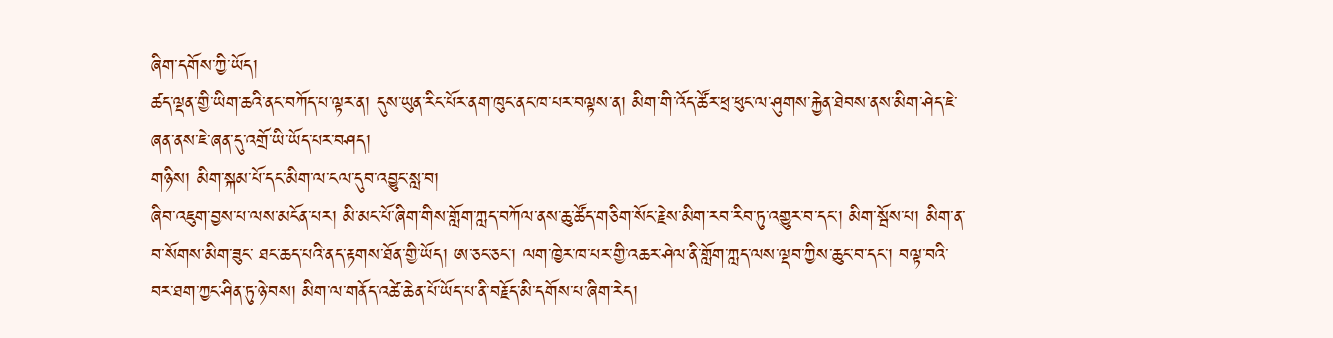ཞིག་དགོས་ཀྱི་ཡོད།
ཚད་ལྡན་གྱི་ཡིག་ཆའི་ནང་བཀོད་པ་ལྟར་ན། དུས་ཡུན་རིང་པོར་ནག་ཁུང་ནང་ཁ་པར་བལྟས་ན། མིག་གི་འོད་ཚོར་ཕྲ་ཕུང་ལ་ཤུགས་རྐྱེན་ཐེབས་ནས་མིག་ཤེད་ཇེ་ཞན་ནས་ཇེ་ཞན་དུ་འགྲོ་ཡི་ཡོད་པར་བཤད།
གཉིས། མིག་སྐམ་པོ་དང་མིག་ལ་ངལ་དུབ་འབྱུང་སླ་བ།
ཞིབ་འཇུག་བྱས་པ་ལས་མངོན་པར། མི་མང་པོ་ཞིག་གིས་གློག་ཀླད་བཀོལ་ནས་ཆུ་ཚོད་གཅིག་སོང་རྗེས་མིག་རབ་རིབ་ཏུ་འགྱུར་བ་དང་། མིག་སྦོས་པ། མིག་ན་བ་སོགས་མིག་ཟུང་ ཐང་ཆད་པའི་ནད་རྟགས་ཐོན་གྱི་ཡོད། ཨ་ཅང་ཅང་། ལག་ཁྱེར་ཁ་པར་གྱི་འཆར་ཤེལ་ནི་གློག་ཀླད་ལས་ལྡབ་ཀྱིས་ཆུང་བ་དང་། བལྟ་བའི་བར་ཐག་ཀྱང་ཤིན་ཏུ་ཉེ་བས། མིག་ལ་གནོད་འཚེ་ཆེན་པོ་ཡོད་པ་ནི་བརྗོད་མི་དགོས་པ་ཞིག་རེད།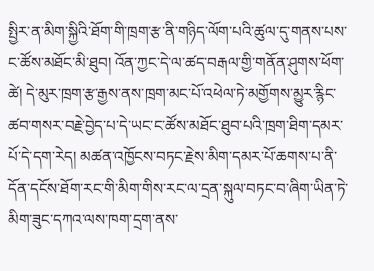སྤྱིར་ན་མིག་སྐྱིའི་ཐོག་གི་ཁྲག་རྩ་ནི་གཉིད་ལོག་པའི་ཚུལ་དུ་གནས་པས་ང་ཚོས་མཐོང་མི་ཐུབ། འོན་ཀྱང་དེ་ལ་ཚད་བརྒལ་གྱི་གནོན་ཤུགས་ཕོག་ཚེ། དེ་མུར་ཁྲག་རྩ་རྒྱས་ནས་ཁྲག་མང་པོ་འཕེལ་ཏེ་མགྱོགས་མྱུར་རྙིང་ཚབ་གསར་བརྗེ་བྱེད་པ་དེ་ཡང་ང་ཚོས་མཐོང་ཐུབ་པའི་ཁྲག་ཐིག་དམར་པོ་དེ་དག་རེད། མཚན་འཁྱོངས་བཏང་རྗེས་མིག་དམར་པོ་ཆགས་པ་ནི་དོན་དངོས་ཐོག་རང་གི་མིག་གིས་རང་ལ་དྲན་སྐུལ་བཏང་བ་ཞིག་ཡིན་ཏེ་མིག་ཟུང་དཀའ་ལས་ཁག་དྲག་ནས་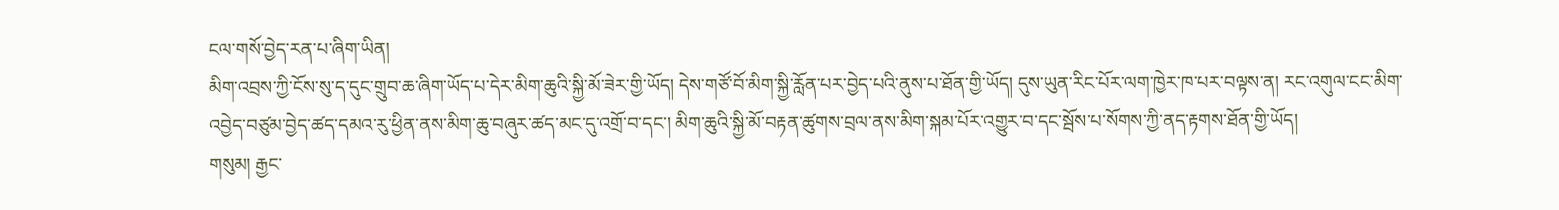ངལ་གསོ་བྱེད་རན་པ་ཞིག་ཡིན།
མིག་འབྲས་ཀྱི་ངོས་སུ་ད་དུང་གྲུབ་ཆ་ཞིག་ཡོད་པ་དེར་མིག་ཆུའི་སྐྱི་མོ་ཟེར་གྱི་ཡོད། དེས་གཙོ་བོ་མིག་སྐྱི་རློན་པར་བྱེད་པའི་ནུས་པ་ཐོན་གྱི་ཡོད། དུས་ཡུན་རིང་པོར་ལག་ཁྱེར་ཁ་པར་བལྟས་ན། རང་འགུལ་ངང་མིག་འབྱེད་བཙུམ་བྱེད་ཚད་དམའ་རུ་ཕྱིན་ནས་མིག་ཆུ་བཞུར་ཚད་མང་དུ་འགྲོ་བ་དང་། མིག་ཆུའི་སྐྱི་མོ་བརྟན་ཚུགས་བྲལ་ནས་མིག་སྐམ་པོར་འགྱུར་བ་དང་སྦོས་པ་སོགས་ཀྱི་ནད་རྟགས་ཐོན་གྱི་ཡོད།
གསུམ། རྒྱང་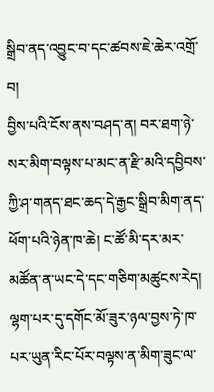སྒྲིབ་ནད་འབྱུང་བ་དང་ཚབས་ཇེ་ཆེར་འགྲོ་བ།
བྱིས་པའི་ངོས་ནས་བཤད་ན། བར་ཐག་ཉེ་སར་མིག་བལྟས་པ་མང་ན་རྫི་མའི་དབྱིབས་ཀྱི་ཤ་གནད་ཐང་ཆད་དེ་རྒྱང་སྒྲིབ་མིག་ནད་ཕོག་པའི་ཉེན་ཁ་ཆེ། ང་ཚོ་མི་དར་མར་མཚོན་ན་ཡང་དེ་དང་གཅིག་མཚུངས་རེད། ལྷག་པར་དུ་དགོང་མོ་ཟུར་ཉལ་བྱས་ཏེ་ཁ་པར་ཡུན་རིང་པོར་བལྟས་ན་མིག་ཟུང་ལ་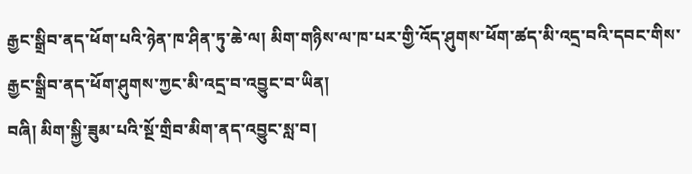རྒྱང་སྒྲིབ་ནད་ཕོག་པའི་ཉེན་ཁ་ཤིན་ཏུ་ཆེ་ལ། མིག་གཉིས་ལ་ཁ་པར་གྱི་འོད་ཤུགས་ཕོག་ཚད་མི་འདྲ་བའི་དབང་གིས་རྒྱང་སྒྲིབ་ནད་ཕོག་ཤུགས་ཀྱང་མི་འདྲ་བ་འབྱུང་བ་ཡིན།
བཞི། མིག་སྐྱི་ཟུམ་པའི་སྔོ་གྲིབ་མིག་ནད་འབྱུང་སླ་བ།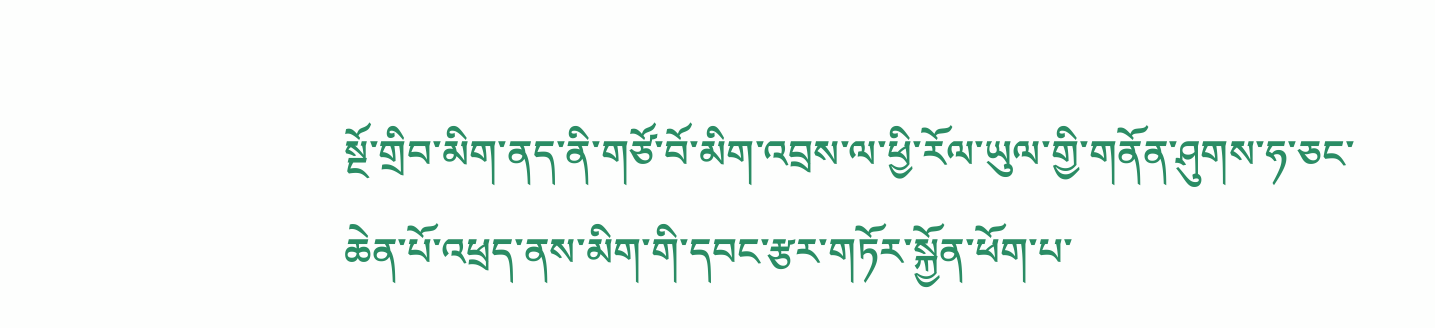སྔོ་གྲིབ་མིག་ནད་ནི་གཙོ་བོ་མིག་འབྲས་ལ་ཕྱི་རོལ་ཡུལ་གྱི་གནོན་ཤུགས་ཧ་ཅང་ཆེན་པོ་འཕྲད་ནས་མིག་གི་དབང་རྩར་གཏོར་སྐྱོན་ཕོག་པ་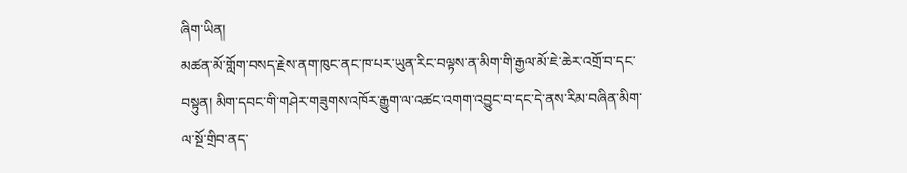ཞིག་ཡིན།
མཚན་མོ་གློག་བསད་རྗེས་ནག་ཁུང་ནང་ཁ་པར་ཡུན་རིང་བལྟས་ན་མིག་གི་རྒྱལ་མོ་ཇེ་ཆེར་འགྲོ་བ་དང་བསྟུན། མིག་དབང་གི་གཤེར་གཟུགས་འཁོར་རྒྱུག་ལ་འཚང་འགག་འབྱུང་བ་དང་དེ་ནས་རིམ་བཞིན་མིག་ལ་སྔོ་གྲིབ་ནད་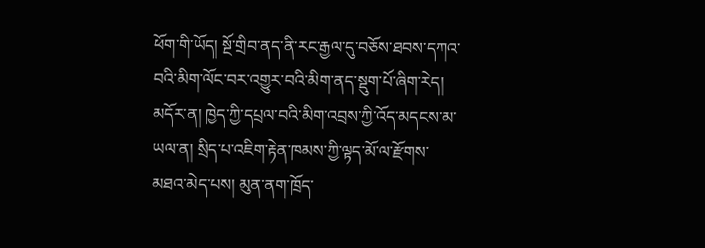ཕོག་གི་ཡོད། སྔོ་གྲིབ་ནད་ནི་རང་རྒྱལ་དུ་བཅོས་ཐབས་དཀའ་བའི་མིག་ལོང་བར་འགྱུར་བའི་མིག་ནད་སྡུག་པོ་ཞིག་རེད།
མདོར་ན། ཁྱེད་ཀྱི་དཔྲལ་བའི་མིག་འབྲས་ཀྱི་འོད་མདངས་མ་ཡལ་ན། སྲིད་པ་འཇིག་རྟེན་ཁམས་ཀྱི་ལྟད་མོ་ལ་རྫོགས་མཐའ་མེད་པས། མུན་ནག་ཁྲོད་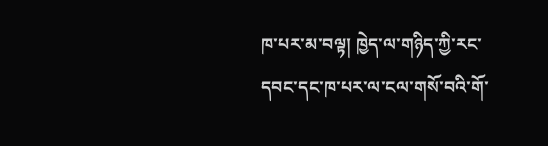ཁ་པར་མ་བལྟ། ཁྱེད་ལ་གཉིད་ཀྱི་རང་དབང་དང་ཁ་པར་ལ་ངལ་གསོ་བའི་གོ་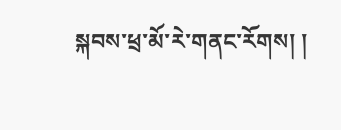སྐབས་ཕྲ་མོ་རེ་གནང་རོགས། །